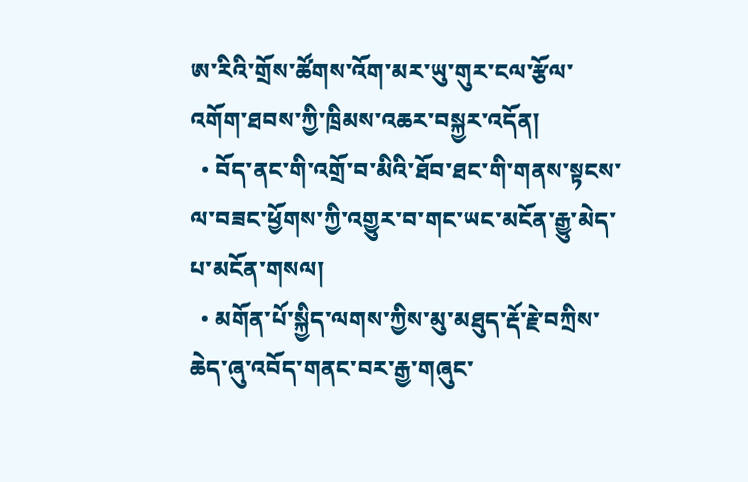ཨ་རིའི་གྲོས་ཚོགས་འོག་མར་ཡུ་གུར་ངལ་རྩོལ་འགོག་ཐབས་ཀྱི་ཁྲིམས་འཆར་བསྐྱར་འདོན།
  • བོད་ནང་གི་འགྲོ་བ་མིའི་ཐོབ་ཐང་གི་གནས་སྟངས་ལ་བཟང་ཕྱོགས་ཀྱི་འགྱུར་བ་གང་ཡང་མངོན་རྒྱུ་མེད་པ་མངོན་གསལ།
  • མགོན་པོ་སྐྱིད་ལགས་ཀྱིས་མུ་མཐུད་རྡོ་རྗེ་བཀྲིས་ཆེད་ཞུ་འབོད་གནང་བར་རྒྱ་གཞུང་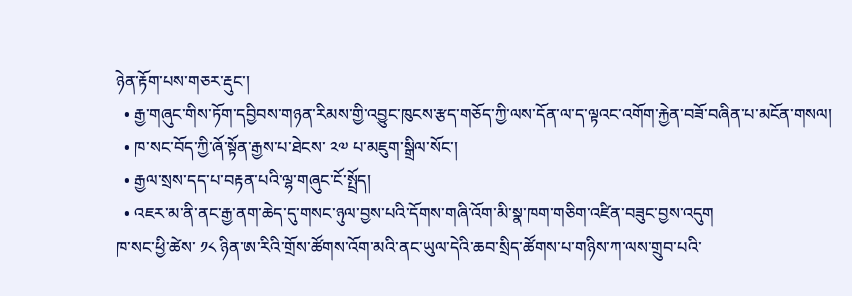ཉེན་རྟོག་པས་གཅར་རྡུང་།
  • རྒྱ་གཞུང་གིས་ཏོག་དབྱིབས་གཉན་རིམས་གྱི་འབྱུང་ཁུངས་རྩད་གཅོད་ཀྱི་ལས་དོན་ལ་ད་ལྟའང་འགོག་རྐྱེན་བཟོ་བཞིན་པ་མངོན་གསལ།
  • ཁ་སང་བོད་ཀྱི་ཞོ་སྟོན་རྒྱས་པ་ཐེངས་ ༢༧ པ་མཇུག་སྒྲིལ་སོང་།
  • རྒྱལ་སྲས་དད་པ་བརྟན་པའི་ལྷ་གཞུང་ངོ་སྤྲོད།
  • འཇར་མ་ནི་ནང་རྒྱ་ནག་ཆེད་དུ་གསང་ཉུལ་བྱས་པའི་དོགས་གཞི་འོག་མི་སྣ་ཁག་གཅིག་འཛིན་བཟུང་བྱས་འདུག
ཁ་སང་ཕྱི་ཚེས་ ༡༨ ཉིན་ཨ་རིའི་གྲོས་ཚོགས་འོག་མའི་ནང་ཡུལ་དེའི་ཆབ་སྲིད་ཚོགས་པ་གཉིས་ཀ་ལས་གྲུབ་པའི་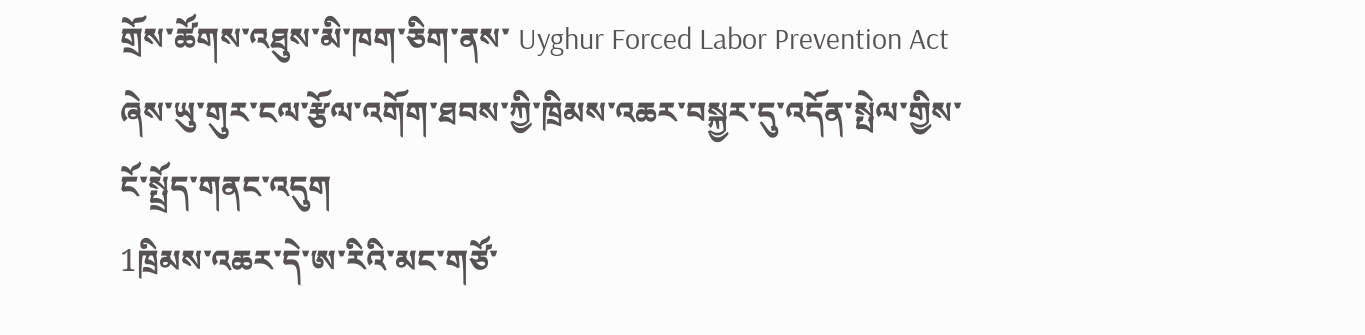གྲོས་ཚོགས་འཐུས་མི་ཁག་ཅིག་ནས་ Uyghur Forced Labor Prevention Act ཞེས་ཡུ་གུར་ངལ་རྩོལ་འགོག་ཐབས་ཀྱི་ཁྲིམས་འཆར་བསྐྱར་དུ་འདོན་སྤེལ་གྱིས་ངོ་སྤྲོད་གནང་འདུག
1ཁྲིམས་འཆར་དེ་ཨ་རིའི་མང་གཙོ་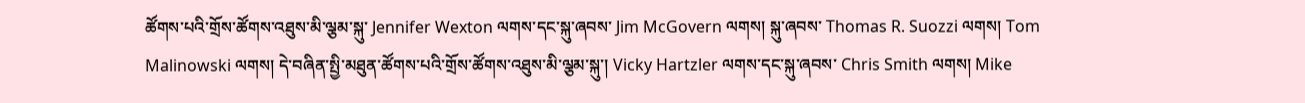ཚོགས་པའི་གྲོས་ཚོགས་འཐུས་མི་ལྕམ་སྐུ་ Jennifer Wexton ལགས་དང་སྐུ་ཞབས་ Jim McGovern ལགས། སྐུ་ཞབས་ Thomas R. Suozzi ལགས། Tom Malinowski ལགས། དེ་བཞིན་སྤྱི་མཐུན་ཚོགས་པའི་གྲོས་ཚོགས་འཐུས་མི་ལྕམ་སྐུ་། Vicky Hartzler ལགས་དང་སྐུ་ཞབས་ Chris Smith ལགས། Mike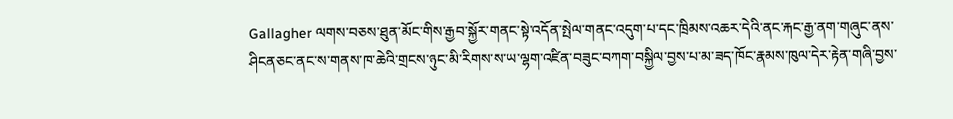Gallagher ལགས་བཅས་ཐུན་མོང་གིས་རྒྱབ་སྐྱོར་གནང་སྟེ་འདོན་སྤེལ་གནང་འདུག་པ་དང་ཁྲིམས་འཆར་དེའི་ནང་རྐང་རྒྱ་ནག་གཞུང་ནས་ཤིངནཅང་ནང་ས་གནས་ཁ་ཆེའི་གྲངས་ཉུང་མི་རིགས་ས་ཡ་ལྷག་འཛིན་བཟུང་བཀག་བསྐྱིལ་བྱས་པ་མ་ཟད་ཁོང་རྣམས་ཁུལ་དེར་རྟེན་གཞི་བྱས་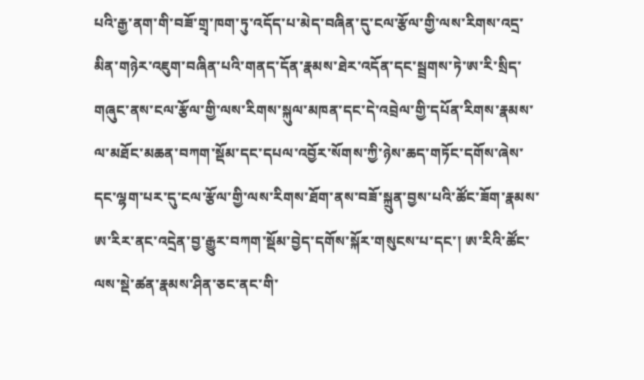པའི་རྒྱ་ནག་གི་བཟོ་གྲྭ་ཁག་ཏུ་འདོད་པ་མེད་བཞིན་དུ་ངལ་རྩོལ་གྱི་ལས་རིགས་འདྲ་མིན་གཉེར་འཇུག་བཞིན་པའི་གནད་དོན་རྣམས་ཐེར་འདོན་དང་སྦྲགས་ཏེ་ཨ་རི་སྲིད་གཞུང་ནས་ངལ་རྩོལ་གྱི་ལས་རིགས་སྐུལ་མཁན་དང་དེ་འབྲེལ་གྱི་དཔོན་རིགས་རྣམས་ལ་མཐོང་མཆན་བཀག་སྡོམ་དང་དཔལ་འབྱོར་སོགས་ཀྱི་ཉེས་ཆད་གཏོང་དགོས་ཞེས་དང་ལྷག་པར་དུ་ངལ་རྩོལ་གྱི་ལས་རིགས་ཐོག་ནས་བཟོ་སྐྲུན་བྱས་པའི་ཚོང་ཟོག་རྣམས་ཨ་རིར་ནང་འདྲེན་བྱ་རྒྱུར་བཀག་སྡོམ་བྱེད་དགོས་སྐོར་གསུངས་པ་དང་། ཨ་རིའི་ཚོང་ལས་སྡེ་ཚན་རྣམས་ཤིན་ཅང་ནང་གི་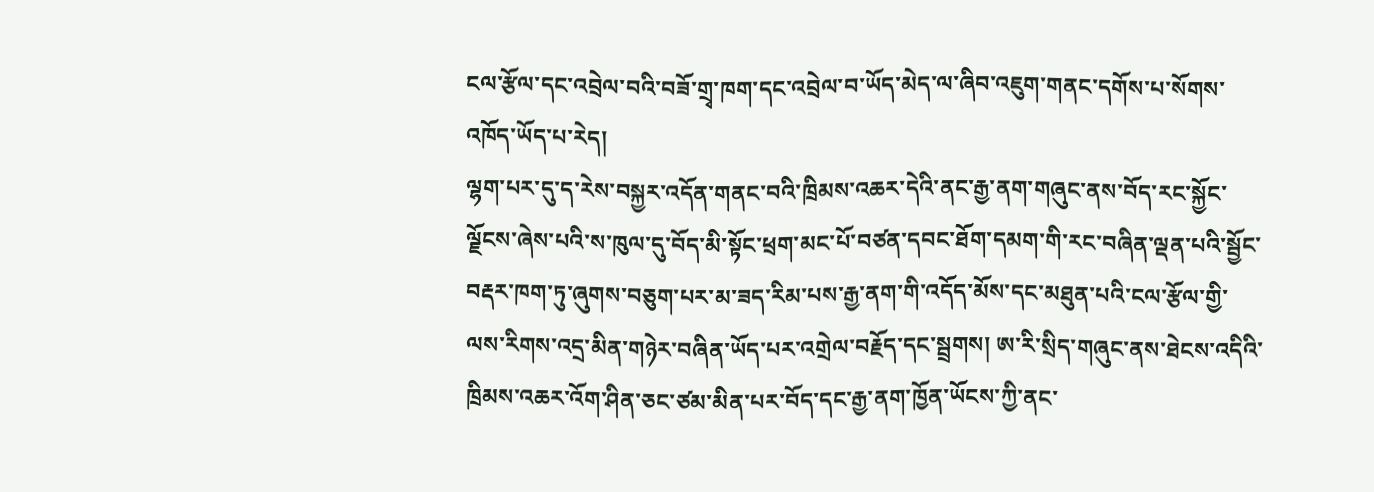ངལ་རྩོལ་དང་འབྲེལ་བའི་བཟོ་གྲྭ་ཁག་དང་འབྲེལ་བ་ཡོད་མེད་ལ་ཞིབ་འཇུག་གནང་དགོས་པ་སོགས་འཁོད་ཡོད་པ་རེད།
ལྷག་པར་དུ་ད་རེས་བསྐྱར་འདོན་གནང་བའི་ཁྲིམས་འཆར་དེའི་ནང་རྒྱ་ནག་གཞུང་ནས་བོད་རང་སྐྱོང་ལྗོངས་ཞེས་པའི་ས་ཁུལ་དུ་བོད་མི་སྟོང་ཕྲག་མང་པོ་བཙན་དབང་ཐོག་དམག་གི་རང་བཞིན་ལྡན་པའི་སྦྱོང་བརྡར་ཁག་ཏུ་ཞུགས་བཅུག་པར་མ་ཟད་རིམ་པས་རྒྱ་ནག་གི་འདོད་མོས་དང་མཐུན་པའི་ངལ་རྩོལ་གྱི་ལས་རིགས་འདྲ་མིན་གཉེར་བཞིན་ཡོད་པར་འགྲེལ་བརྗོད་དང་སྦྲགས། ཨ་རི་སྲིད་གཞུང་ནས་ཐེངས་འདིའི་ཁྲིམས་འཆར་འོག་ཤིན་ཅང་ཙམ་མིན་པར་བོད་དང་རྒྱ་ནག་ཁྱོན་ཡོངས་ཀྱི་ནང་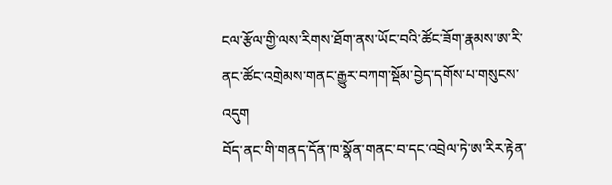ངལ་རྩོལ་གྱི་ལས་རིགས་ཐོག་ནས་ཡོང་བའི་ཚོང་ཟོག་རྣམས་ཨ་རི་ནང་ཚོང་འགྲེམས་གནང་རྒྱུར་བཀག་སྡོམ་བྱེད་དགོས་པ་གསུངས་འདུག
བོད་ནང་གི་གནད་དོན་ཁ་སྣོན་གནང་བ་དང་འབྲེལ་ཏེ་ཨ་རིར་རྟེན་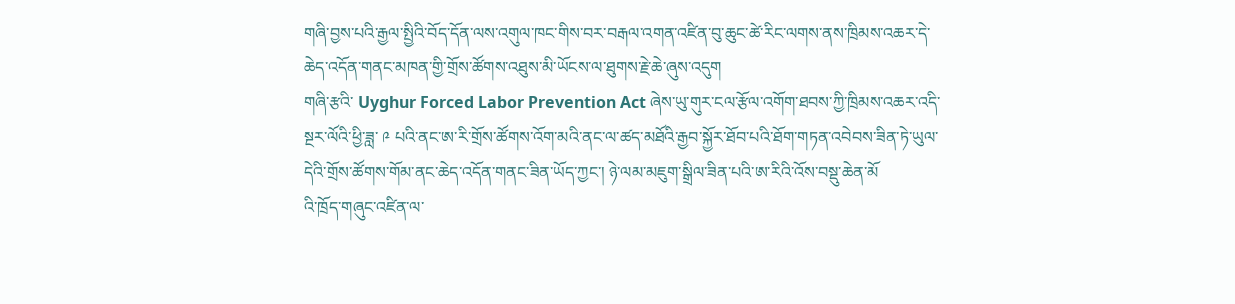གཞི་བྱས་པའི་རྒྱལ་སྤྱིའི་བོད་དོན་ལས་འགུལ་ཁང་གིས་བར་བརྒལ་འགན་འཛིན་བུ་ཆུང་ཚེ་རིང་ལགས་ནས་ཁྲིམས་འཆར་དེ་ཆེད་འདོན་གནང་མཁན་གྱི་གྲོས་ཚོགས་འཐུས་མི་ཡོངས་ལ་ཐུགས་རྗེ་ཆེ་ཞུས་འདུག
གཞི་རྩའི་ Uyghur Forced Labor Prevention Act ཞེས་ཡུ་གུར་ངལ་རྩོལ་འགོག་ཐབས་ཀྱི་ཁྲིམས་འཆར་འདི་སྔར་ལོའི་ཕྱི་ཟླ་ ༩ པའི་ནང་ཨ་རི་གྲོས་ཚོགས་འོག་མའི་ནང་ལ་ཚད་མཐོའི་རྒྱབ་སྐྱོར་ཐོབ་པའི་ཐོག་གཏན་འབེབས་ཟིན་ཏེ་ཡུལ་དེའི་གྲོས་ཚོགས་གོམ་ནང་ཆེད་འདོན་གནང་ཟིན་ཡོད་ཀྱང་། ཉེ་ལམ་མཇུག་སྒྲིལ་ཟིན་པའི་ཨ་རིའི་འོས་བསྡུ་ཆེན་མོ
འི་ཁྲོད་གཞུང་འཛིན་ལ་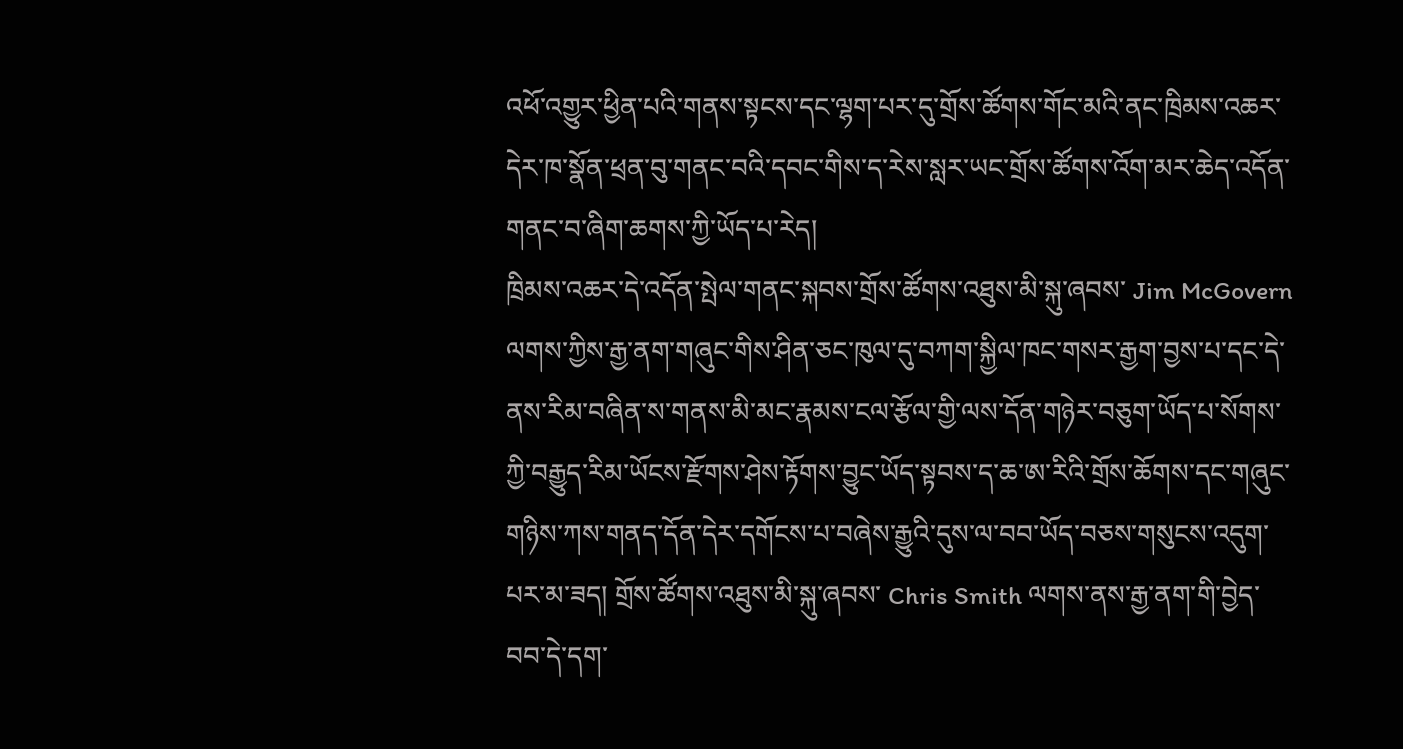འཕོ་འགྱུར་ཕྱིན་པའི་གནས་སྟངས་དང་ལྷག་པར་དུ་གྲོས་ཚོགས་གོང་མའི་ནང་ཁྲིམས་འཆར་དེར་ཁ་སྣོན་ཕྲན་བུ་གནང་བའི་དབང་གིས་ད་རེས་སླར་ཡང་གྲོས་ཚོགས་འོག་མར་ཆེད་འདོན་གནང་བ་ཞིག་ཆགས་ཀྱི་ཡོད་པ་རེད།
ཁྲིམས་འཆར་དེ་འདོན་སྤེལ་གནང་སྐབས་གྲོས་ཚོགས་འཐུས་མི་སྐུ་ཞབས་ Jim McGovern ལགས་ཀྱིས་རྒྱ་ནག་གཞུང་གིས་ཤིན་ཅང་ཁུལ་དུ་བཀག་སྐྱིལ་ཁང་གསར་རྒྱག་བྱས་པ་དང་དེ་ནས་རིམ་བཞིན་ས་གནས་མི་མང་རྣམས་ངལ་རྩོལ་གྱི་ལས་དོན་གཉེར་བཅུག་ཡོད་པ་སོགས་ཀྱི་བརྒྱུད་རིམ་ཡོངས་རྫོགས་ཤེས་རྟོགས་བྱུང་ཡོད་སྟབས་ད་ཆ་ཨ་རིའི་གྲོས་ཆོགས་དང་གཞུང་གཉིས་ཀས་གནད་དོན་དེར་དགོངས་པ་བཞེས་རྒྱུའི་དུས་ལ་བབ་ཡོད་བཅས་གསུངས་འདུག་པར་མ་ཟད། གྲོས་ཚོགས་འཐུས་མི་སྐུ་ཞབས་ Chris Smith ལགས་ནས་རྒྱ་ནག་གི་བྱེད་བབ་དེ་དག་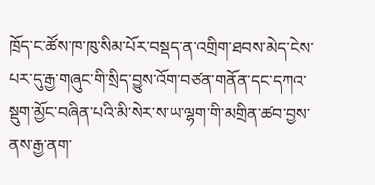ཁྲོད་ང་ཚོས་ཁ་ཁུ་སིམ་པོར་བསྡད་ན་འགྲིག་ཐབས་མེད་ངེས་པར་དུ་རྒྱ་གཞུང་གི་སྲིད་བྱུས་འོག་བཙན་གནོན་དང་དཀའ་སྡུག་མྱོང་བཞིན་པའི་མི་སེར་ས་ཡ་ལྷག་གི་མགྲིན་ཚབ་བྱས་ནས་རྒྱ་ནག་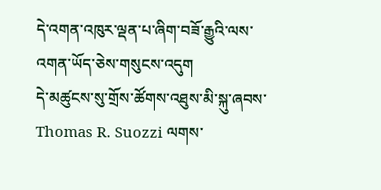དེ་འགན་འཁུར་ལྡན་པ་ཞིག་བཟོ་རྒྱུའི་ལས་འགན་ཡོད་ཅེས་གསུངས་འདུག
དེ་མཚུངས་སུ་གྲོས་ཚོགས་འཐུས་མི་སྐུ་ཞབས་ Thomas R. Suozzi ལགས་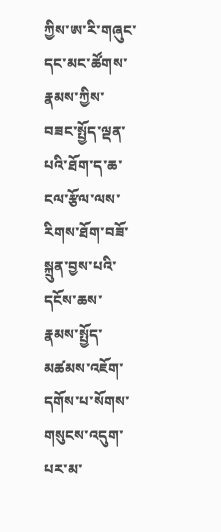ཀྱིས་ཨ་རི་གཞུང་དང་མང་ཚོགས་རྣམས་ཀྱིས་བཟང་སྤྱོད་ལྡན་པའི་ཐོག་ད་ཆ་ངལ་རྩོལ་ལས་རིགས་ཐོག་བཟོ་སྐྲུན་བྱས་པའི་དངོས་ཆས་རྣམས་སྤྱོད་མཚམས་འཇོག་དགོས་པ་སོགས་གསུངས་འདུག་པར་མ་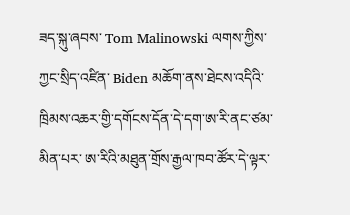ཟད་སྐུ་ཞབས་ Tom Malinowski ལགས་ཀྱིས་ཀྱང་སྲིད་འཛིན་ Biden མཆོག་ནས་ཐེངས་འདིའི་ཁྲིམས་འཆར་གྱི་དགོངས་དོན་དེ་དག་ཨ་རི་ནང་ཙམ་མིན་པར་ ཨ་རིའི་མཐུན་གྲོས་རྒྱལ་ཁབ་ཚོར་དེ་ལྟར་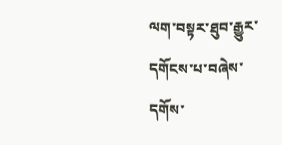ལག་བསྟར་ཐུབ་རྒྱུར་དགོངས་པ་བཞེས་དགོས་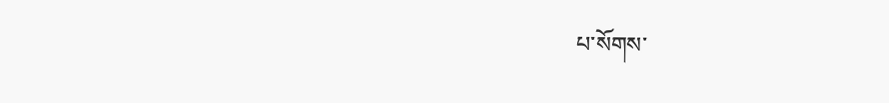པ་སོགས་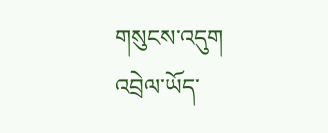གསུངས་འདུག
འབྲེལ་ཡོད་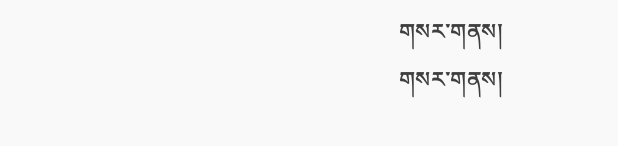གསར་གནས།
གསར་གནས།